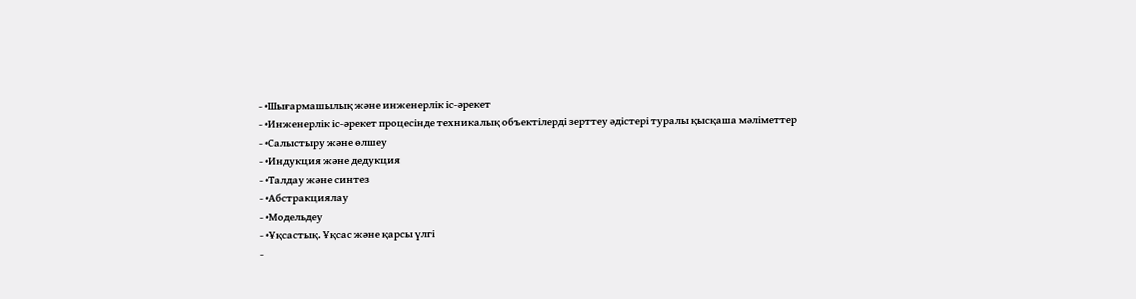- •Шығармашылық және инженерлік іс-әрекет
- •Инженерлік іс-әрекет процесінде техникалық объектілерді зерттеу әдістері туралы қысқаша мәліметтер
- •Салыстыру және өлшеу
- •Индукция және дедукция
- •Талдау және синтез
- •Абстракциялау
- •Модельдеу
- •Ұқсастық. Ұқсас және қарсы үлгі
-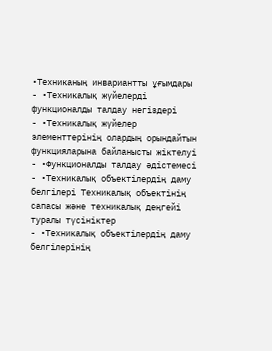•Техниканың инвариантты ұғымдары
- •Техникалық жүйелерді функционалды талдау негіздері
- •Техникалық жүйелер элементтерінің олардың орындайтын функцияларына байланысты жіктелуі
- •Функционалды талдау әдістемесі
- •Техникалық объектілердің даму белгілері Техникалық объектінің сапасы және техникалық деңгейі туралы түсініктер
- •Техникалық объектілердің даму белгілерінің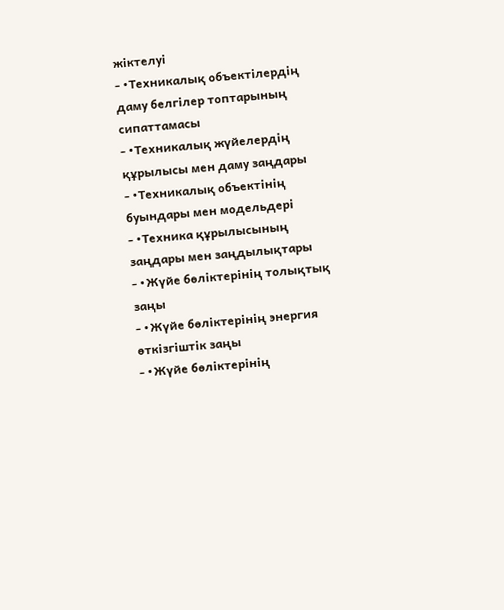жіктелуі
- •Техникалық объектілердің даму белгілер топтарының сипаттамасы
- •Техникалық жүйелердің құрылысы мен даму заңдары
- •Техникалық объектінің буындары мен модельдері
- •Техника құрылысының заңдары мен заңдылықтары
- •Жүйе бөліктерінің толықтық заңы
- •Жүйе бөліктерінің энергия өткізгіштік заңы
- •Жүйе бөліктерінің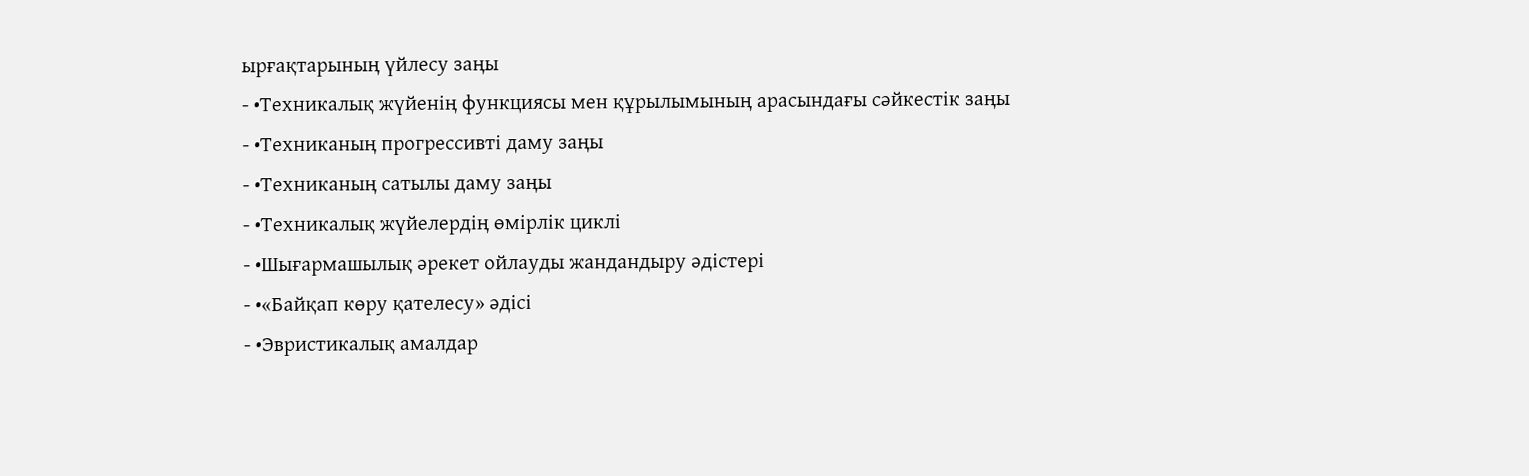ырғақтарының үйлесу заңы
- •Техникалық жүйенің функциясы мен құрылымының арасындағы сәйкестік заңы
- •Техниканың прогрессивті даму заңы
- •Техниканың сатылы даму заңы
- •Техникалық жүйелердің өмірлік циклі
- •Шығармашылық әрекет ойлауды жандандыру әдістері
- •«Байқап көру қателесу» әдісі
- •Эвристикалық амалдар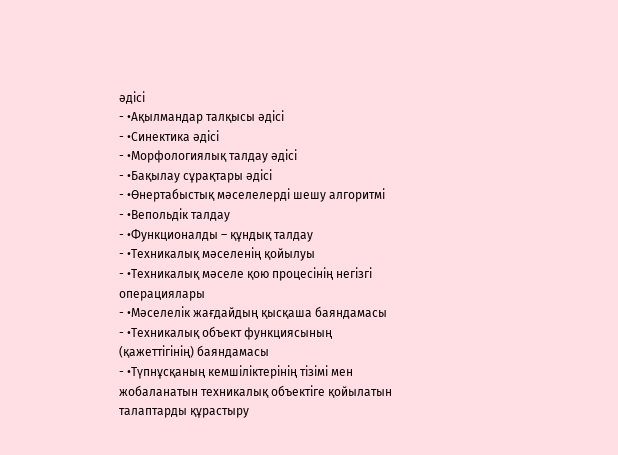әдісі
- •Ақылмандар талқысы әдісі
- •Синектика әдісі
- •Морфологиялық талдау әдісі
- •Бақылау сұрақтары әдісі
- •Өнертабыстық мәселелерді шешу алгоритмі
- •Вепольдік талдау
- •Функционалды – құндық талдау
- •Техникалық мәселенің қойылуы
- •Техникалық мәселе қою процесінің негізгі операциялары
- •Мәселелік жағдайдың қысқаша баяндамасы
- •Техникалық объект функциясының (қажеттігінің) баяндамасы
- •Түпнұсқаның кемшіліктерінің тізімі мен жобаланатын техникалық объектіге қойылатын талаптарды құрастыру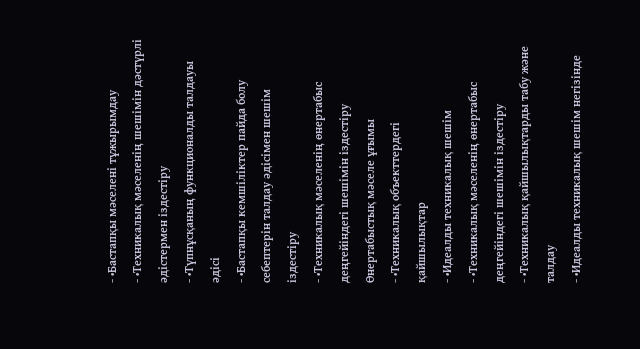- •Бастапқы мәселені тұжырымдау
- •Техникалық мәселенің шешімін дәстүрлі әдістермен іздестіру
- •Түпнұсқаның функционалды талдауы әдісі
- •Бастапқы кемшіліктер пайда болу себептерін талдау әдісімен шешім іздестіру
- •Техникалық мәселенің өнертабыс деңгейіндегі шешімін іздестіру Өнертабыстық мәселе ұғымы
- •Техникалық объекттердегі қайшылықтар
- •Идеалды техникалық шешім
- •Техникалық мәселенің өнертабыс деңгейіндегі шешімін іздестіру
- •Техникалық қайшылықтарды табу және талдау
- •Идеалды техникалық шешім негізінде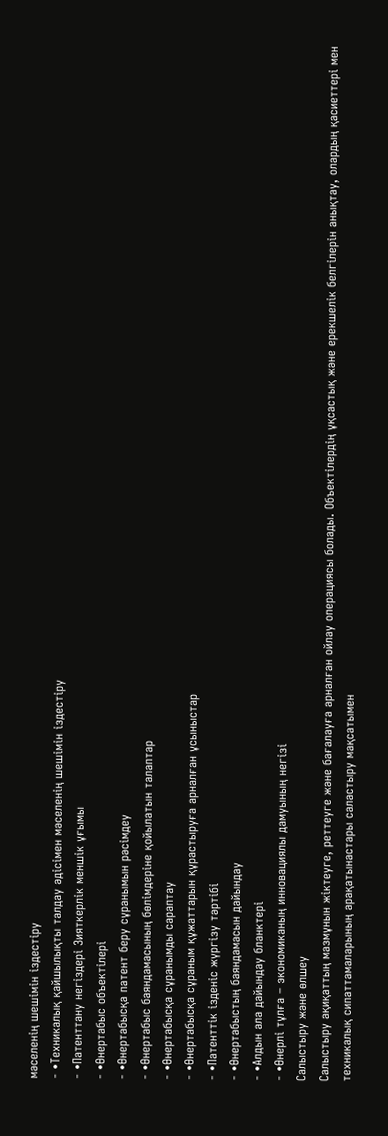мәселенің шешімін іздестіру
- •Техникалық қайшылықты талдау әдісімен мәселенің шешімін іздестіру
- •Патенттану негіздері Зияткерлік меншік ұғымы
- •Өнертабыс объектілері
- •Өнертабысқа патент беру сұранымын рәсімдеу
- •Өнертабыс баяндамасының бөлімдеріне қойылатын талаптар
- •Өнертабысқа сұранымды сараптау
- •Өнертабысқа сұраным құжаттарын құрастыруға арналған ұсыныстар
- •Патенттік ізденіс жүргізу тәртібі
- •Өнертабыстың баяндамасын дайындау
- •Алдын ала дайындау бланктері
- •Өнерлі тұлға – экономиканың инновациялы дамуының негізі
Салыстыру және өлшеу
Салыстыру ақиқаттың мазмұнын жіктеуге, реттеуге және бағалауға арналған ойлау операциясы болады. Объектілердің ұқсастық және ерекшелік белгілерін анықтау, олардың қасиеттері мен техникалық сипаттамаларының арақатынастары саластыру мақсатымен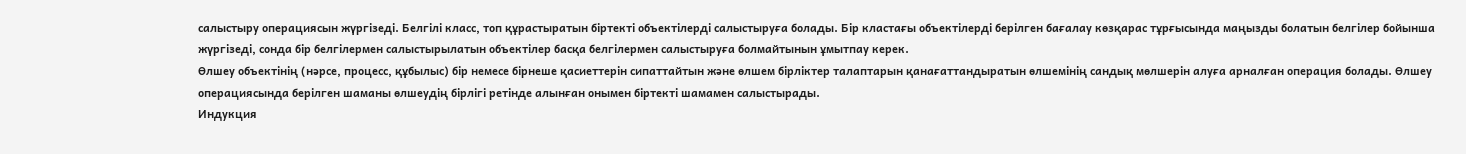салыстыру операциясын жүргізеді. Белгілі класс, топ құрастыратын біртекті объектілерді салыстыруға болады. Бір кластағы объектілерді берілген бағалау көзқарас тұрғысында маңызды болатын белгілер бойынша жүргізеді, сонда бір белгілермен салыстырылатын объектілер басқа белгілермен салыстыруға болмайтынын ұмытпау керек.
Өлшеу объектінің (нәрсе, процесс, құбылыс) бір немесе бірнеше қасиеттерін сипаттайтын және өлшем бірліктер талаптарын қанағаттандыратын өлшемінің сандық мөлшерін алуға арналған операция болады. Өлшеу операциясында берілген шаманы өлшеудің бірлігі ретінде алынған онымен біртекті шамамен салыстырады.
Индукция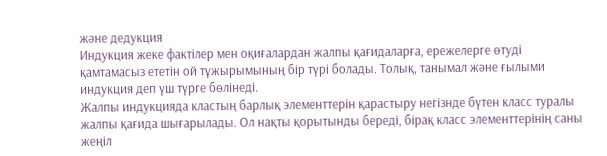және дедукция
Индукция жеке фактілер мен оқиғалардан жалпы қағидаларға, ережелерге өтуді қамтамасыз ететін ой тұжырымының бір түрі болады. Толық, танымал және ғылыми индукция деп үш түрге бөлінеді.
Жалпы индукцияда кластың барлық элементтерін қарастыру негізнде бүтен класс туралы жалпы қағида шығарылады. Ол нақты қорытынды береді, бірақ класс элементтерінің саны жеңіл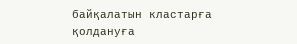байқалатын кластарға қолдануға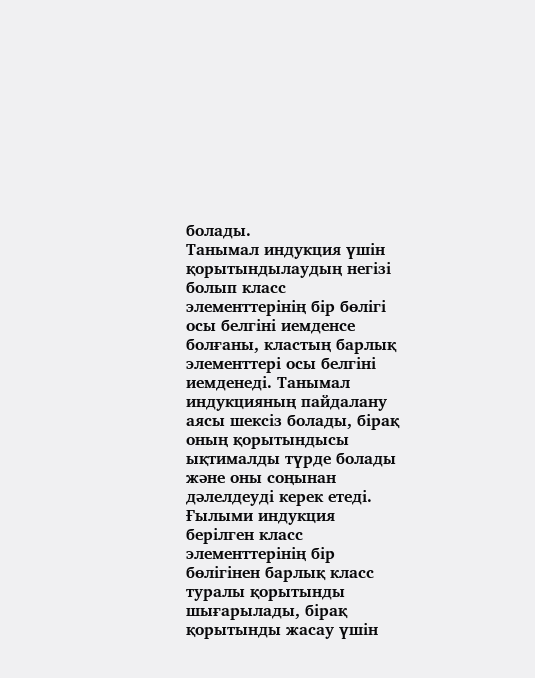болады.
Танымал индукция үшін қорытындылаудың негізі болып класс элементтерінің бір бөлігі осы белгіні иемденсе болғаны, кластың барлық элементтері осы белгіні иемденеді. Танымал индукцияның пайдалану аясы шексіз болады, бірақ оның қорытындысы ықтималды түрде болады және оны соңынан дәлелдеуді керек етеді.
Ғылыми индукция берілген класс элементтерінің бір бөлігінен барлық класс туралы қорытынды шығарылады, бірақ қорытынды жасау үшін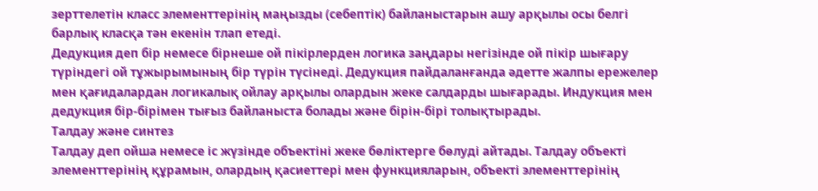зерттелетін класс элементтерінің маңызды (себептік) байланыстарын ашу арқылы осы белгі барлық класқа тән екенін тлап етеді.
Дедукция деп бір немесе бірнеше ой пікірлерден логика заңдары негізінде ой пікір шығару түріндегі ой тұжырымының бір түрін түсінеді. Дедукция пайдаланғанда әдетте жалпы ережелер мен қағидалардан логикалық ойлау арқылы олардын жеке салдарды шығарады. Индукция мен дедукция бір-бірімен тығыз байланыста болады және бірін-бірі толықтырады.
Талдау және синтез
Талдау деп ойша немесе іс жүзінде объектіні жеке бөліктерге бөлуді айтады. Талдау объекті элементтерінің құрамын, олардың қасиеттері мен функцияларын, объекті элементтерінің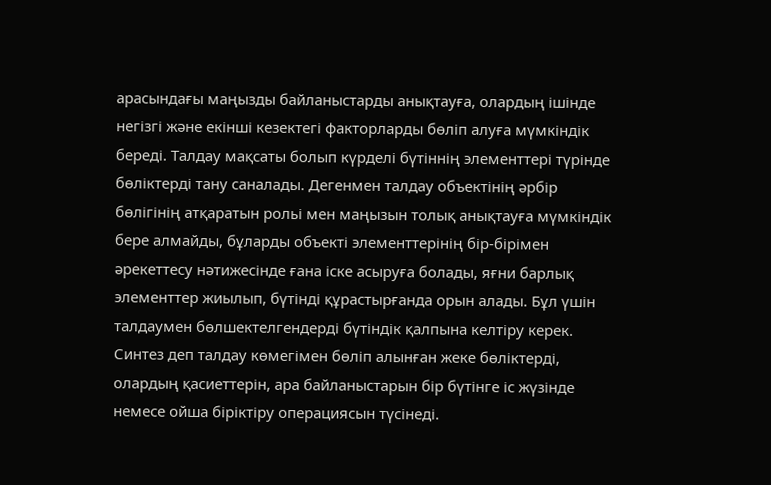арасындағы маңызды байланыстарды анықтауға, олардың ішінде негізгі және екінші кезектегі факторларды бөліп алуға мүмкіндік береді. Талдау мақсаты болып күрделі бүтіннің элементтері түрінде бөліктерді тану саналады. Дегенмен талдау объектінің әрбір бөлігінің атқаратын рольі мен маңызын толық анықтауға мүмкіндік бере алмайды, бұларды объекті элементтерінің бір-бірімен әрекеттесу нәтижесінде ғана іске асыруға болады, яғни барлық элементтер жиылып, бүтінді құрастырғанда орын алады. Бұл үшін талдаумен бөлшектелгендерді бүтіндік қалпына келтіру керек.
Синтез деп талдау көмегімен бөліп алынған жеке бөліктерді, олардың қасиеттерін, ара байланыстарын бір бүтінге іс жүзінде немесе ойша біріктіру операциясын түсінеді.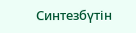Синтезбүтін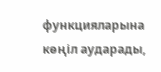функцияларына көңіл аударады,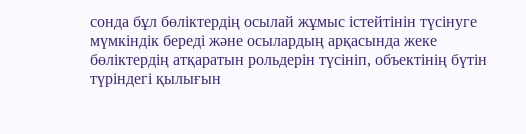сонда бұл бөліктердің осылай жұмыс істейтінін түсінуге мүмкіндік береді және осылардың арқасында жеке бөліктердің атқаратын рольдерін түсініп, объектінің бүтін түріндегі қылығын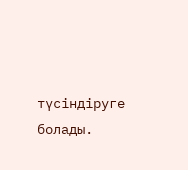түсіндіруге болады.